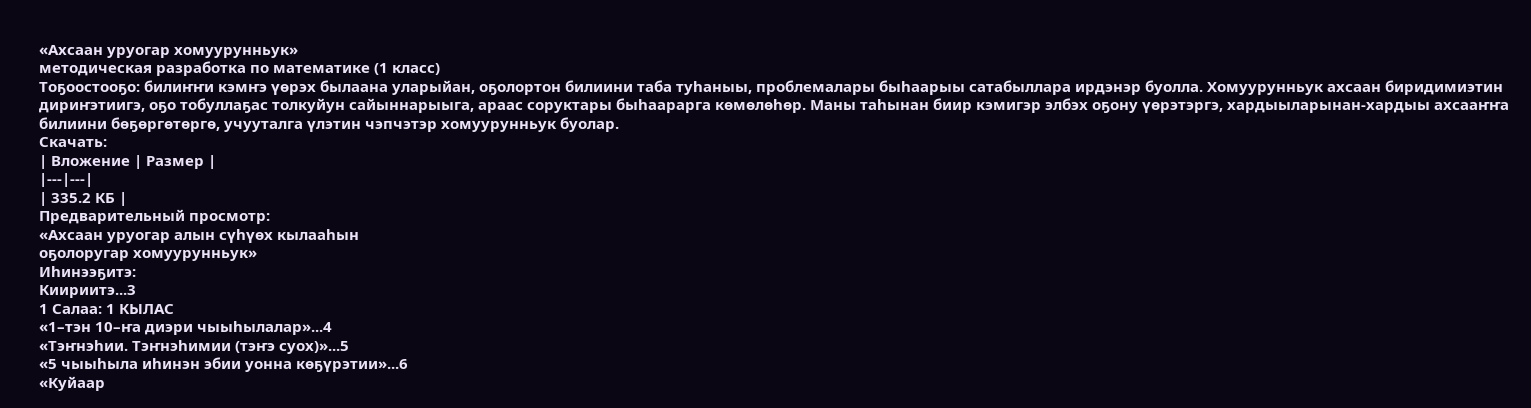«Ахсаан уруогар хомуурунньук»
методическая разработка по математике (1 класс)
Тоҕоостооҕо: билиҥҥи кэмҥэ үөрэх былаана уларыйан, оҕолортон билиини таба туһаныы, проблемалары быһаарыы сатабыллара ирдэнэр буолла. Хомуурунньук ахсаан биридимиэтин дириҥэтиигэ, оҕо тобуллаҕас толкуйун сайыннарыыга, араас соруктары быһаарарга көмөлөһөр. Маны таһынан биир кэмигэр элбэх оҕону үөрэтэргэ, хардыыларынан-хардыы ахсааҥҥа билиини бөҕөргөтөргө, учууталга үлэтин чэпчэтэр хомуурунньук буолар.
Скачать:
| Вложение | Размер |
|---|---|
| 335.2 КБ |
Предварительный просмотр:
«Ахсаан уруогар алын сүһүөх кылааһын
оҕолоругар хомуурунньук»
Иһинээҕитэ:
Киириитэ...3
1 Салаа: 1 КЫЛАС
«1–тэн 10–ҥа диэри чыыһылалар»...4
«Тэҥнэһии. Тэҥнэһимии (тэҥэ суох)»...5
«5 чыыһыла иһинэн эбии уонна көҕүрэтии»...6
«Куйаар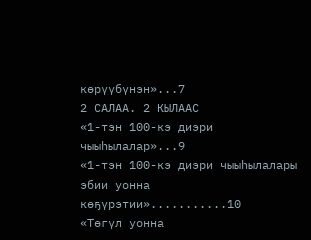көрүүбүнэн»...7
2 САЛАА. 2 КЫЛААС
«1-тэн 100-кэ диэри чыыһылалар»...9
«1-тэн 100-кэ диэри чыыһылалары эбии уонна көҕүрэтии»...........10
«Төгүл уонна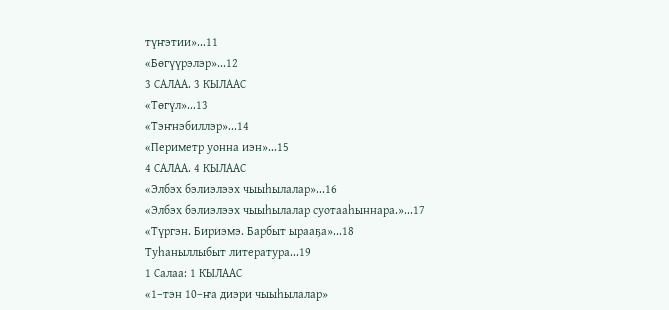түҥэтии»...11
«Бөгүүрэлэр»...12
3 САЛАА. 3 КЫЛААС
«Төгүл»...13
«Тэҥнэбиллэр»...14
«Периметр уонна иэн»...15
4 САЛАА. 4 КЫЛААС
«Элбэх бэлиэлээх чыыһылалар»...16
«Элбэх бэлиэлээх чыыһылалар суотааһыннара.»...17
«Түргэн. Бириэмэ. Барбыт ырааҕа»...18
Туһаныллыбыт литература...19
1 Салаа: 1 КЫЛААС
«1–тэн 10–ҥа диэри чыыһылалар»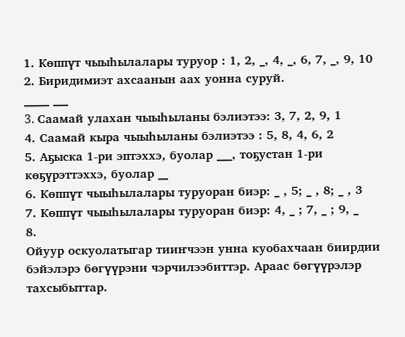1. Көппүт чыыһылалары туруор : 1, 2, _, 4, _, 6, 7, _, 9, 10
2. Биридимиэт ахсаанын аах уонна суруй.
_____ ___
3. Cаамай улахан чыыһыланы бэлиэтээ: 3, 7, 2, 9, 1
4. Саамай кыра чыыһыланы бэлиэтээ : 5, 8, 4, 6, 2
5. Аҕыска 1-ри эптэххэ, буолар ___, тоҕустан 1-ри көҕүрэттэххэ, буолар __
6. Көппүт чыыһылалары туруоран биэр: _ , 5; _ , 8; _ , 3
7. Көппүт чыыһылалары туруоран биэр: 4, _ ; 7, _ ; 9, _
8.
Ойуур оскуолатыгар тииҥчээн унна куобахчаан биирдии бэйэлэрэ бөгүүрэни чэрчилээбиттэр. Араас бөгүүрэлэр тахсыбыттар.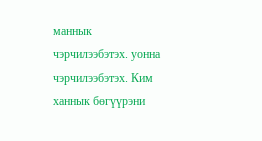маннык чэрчилээбэтэх. уонна чэрчилээбэтэх. Ким ханнык бөгүүрэни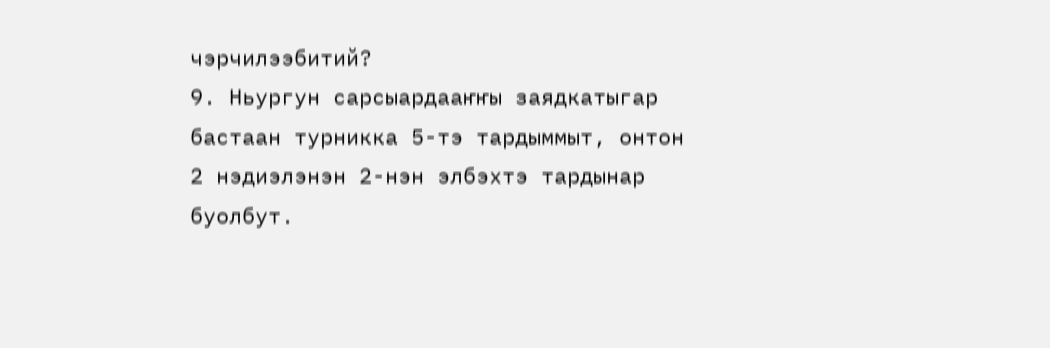чэрчилээбитий?
9. Ньургун сарсыардааҥҥы заядкатыгар бастаан турникка 5-тэ тардыммыт, онтон 2 нэдиэлэнэн 2-нэн элбэхтэ тардынар буолбут.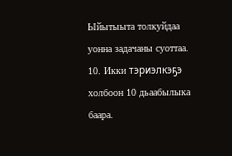Ыйытыыта толкуйдаа уонна задачаны суоттаа.
10. Икки тэриэлкэҕэ холбоон 10 дьаабылыка баара.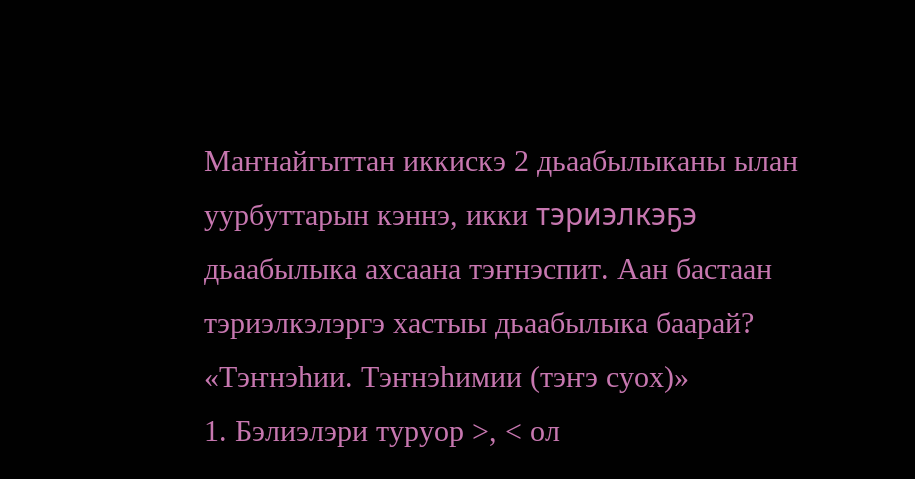Маҥнайгыттан иккискэ 2 дьаабылыканы ылан уурбуттарын кэннэ, икки тэриэлкэҕэ дьаабылыка ахсаана тэҥнэспит. Аан бастаан тэриэлкэлэргэ хастыы дьаабылыка баарай?
«Тэҥнэһии. Тэҥнэһимии (тэҥэ суох)»
1. Бэлиэлэри туруор >, < ол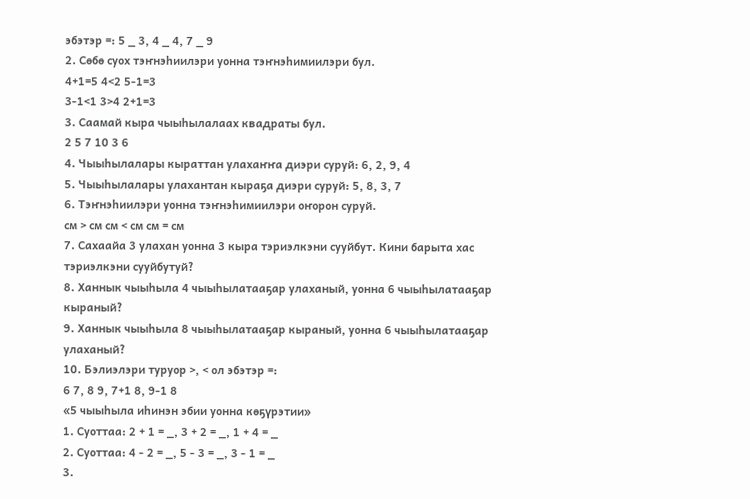эбэтэр =: 5 _ 3, 4 _ 4, 7 _ 9
2. Сөбө суох тэҥнэһиилэри уонна тэҥнэһимиилэри бул.
4+1=5 4<2 5-1=3
3-1<1 3>4 2+1=3
3. Саамай кыра чыыһылалаах квадраты бул.
2 5 7 10 3 6
4. Чыыһылалары кыраттан улахаҥҥа диэри суруй: 6, 2, 9, 4
5. Чыыһылалары улахантан кыраҕа диэри суруй: 5, 8, 3, 7
6. Тэҥнэһиилэри уонна тэҥнэһимиилэри оҥорон суруй.
см > см см < см см = см
7. Сахаайа 3 улахан уонна 3 кыра тэриэлкэни сууйбут. Кини барыта хас тэриэлкэни сууйбутуй?
8. Ханнык чыыһыла 4 чыыһылатааҕар улаханый, уонна 6 чыыһылатааҕар кыраный?
9. Ханнык чыыһыла 8 чыыһылатааҕар кыраный, уонна 6 чыыһылатааҕар улаханый?
10. Бэлиэлэри туруор >, < ол эбэтэр =:
6 7, 8 9, 7+1 8, 9-1 8
«5 чыыһыла иһинэн эбии уонна көҕүрэтии»
1. Суоттаа: 2 + 1 = _, 3 + 2 = _, 1 + 4 = _
2. Суоттаа: 4 - 2 = _, 5 - 3 = _, 3 - 1 = _
3.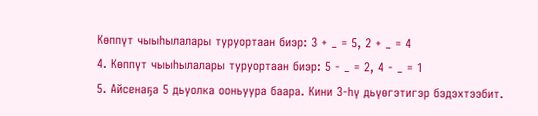Көппүт чыыһылалары туруортаан биэр: 3 + _ = 5, 2 + _ = 4
4. Көппүт чыыһылалары туруортаан биэр: 5 - _ = 2, 4 - _ = 1
5. Айсенаҕа 5 дьуолка ооньуура баара. Кини 3-һү дьүөгэтигэр бэдэхтээбит.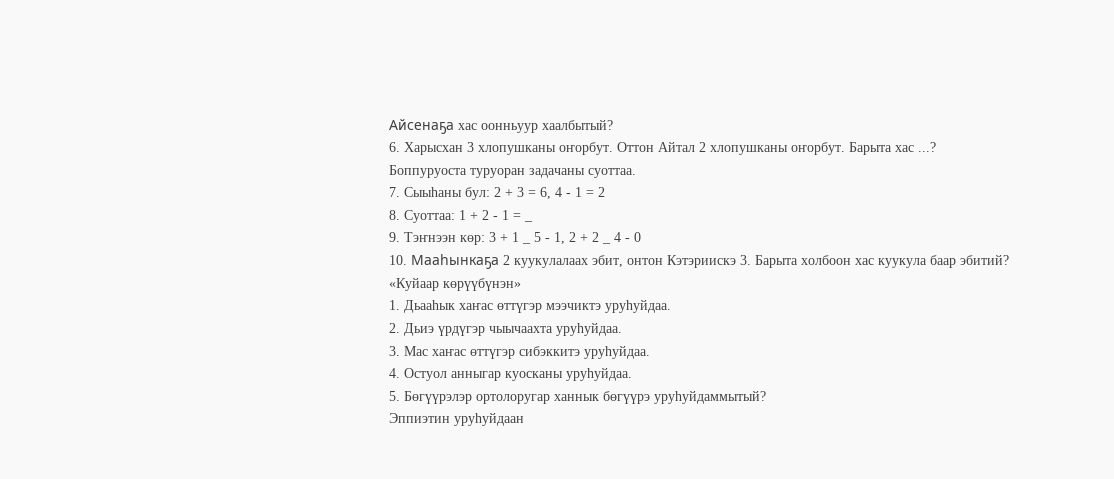Айсенаҕа хас оонньуур хаалбытый?
6. Харысхан 3 хлопушканы оҥорбут. Оттон Айтал 2 хлопушканы оҥорбут. Барыта хас ...?
Боппуруоста туруоран задачаны суоттаа.
7. Сыыһаны бул: 2 + 3 = 6, 4 - 1 = 2
8. Суоттаа: 1 + 2 - 1 = _
9. Тэҥнээн көр: 3 + 1 _ 5 - 1, 2 + 2 _ 4 - 0
10. Мааһынкаҕа 2 куукулалаах эбит, онтон Кэтэриискэ 3. Барыта холбоон хас куукула баар эбитий?
«Куйаар көрүүбүнэн»
1. Дьааһык хаҥас өттүгэр мээчиктэ уруһуйдаа.
2. Дьиэ үрдүгэр чыычаахта уруһуйдаа.
3. Мас хаҥас өттүгэр сибэккитэ уруһуйдаа.
4. Остуол анныгар куосканы уруһуйдаа.
5. Бөгүүрэлэр ортолоругар ханнык бөгүүрэ уруһуйдаммытый?
Эппиэтин уруһуйдаан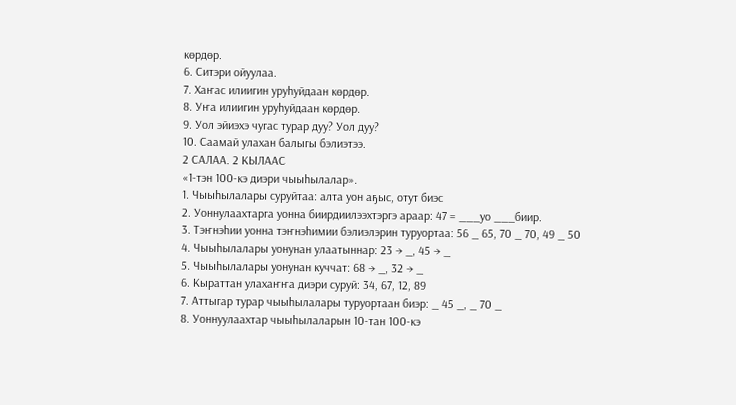көрдөр.
6. Ситэри ойуулаа.
7. Хаҥас илиигин уруһуйдаан көрдөр.
8. Уҥа илиигин уруһуйдаан көрдөр.
9. Уол эйиэхэ чугас турар дуу? Уол дуу?
10. Саамай улахан балыгы бэлиэтээ.
2 САЛАА. 2 КЫЛААС
«1-тэн 100-кэ диэри чыыһылалар».
1. Чыыһылалары суруйтаа: алта уон аҕыс, отут биэс
2. Уоннулаахтарга уонна биирдиилээхтэргэ араар: 47 = ___уо ___биир.
3. Тэҥнэһии уонна тэҥнэһимии бэлиэлэрин туруортаа: 56 _ 65, 70 _ 70, 49 _ 50
4. Чыыһылалары уонунан улаатыннар: 23 → _, 45 → _
5. Чыыһылалары уонунан куччат: 68 → _, 32 → _
6. Кыраттан улахаҥҥа диэри суруй: 34, 67, 12, 89
7. Аттыгар турар чыыһылалары туруортаан биэр: _ 45 _, _ 70 _
8. Уоннуулаахтар чыыһылаларын 10-тан 100-кэ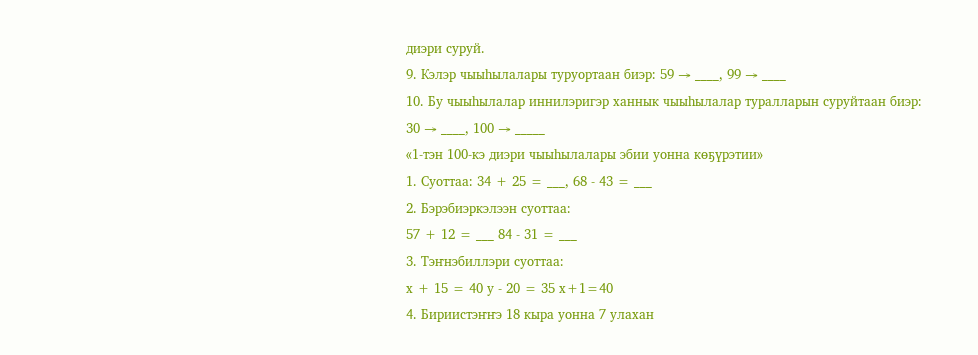диэри суруй.
9. Кэлэр чыыһылалары туруортаан биэр: 59 → ____, 99 → ____
10. Бу чыыһылалар иннилэригэр ханнык чыыһылалар туралларын суруйтаан биэр:
30 → ____, 100 → _____
«1-тэн 100-кэ диэри чыыһылалары эбии уонна көҕүрэтии»
1. Суоттаа: 34 + 25 = ___, 68 - 43 = ___
2. Бэрэбиэркэлээн суоттаа:
57 + 12 = ___ 84 - 31 = ___
3. Тэҥнэбиллэри суоттаа:
х + 15 = 40 у - 20 = 35 х+1=40
4. Бириистэҥҥэ 18 кыра уонна 7 улахан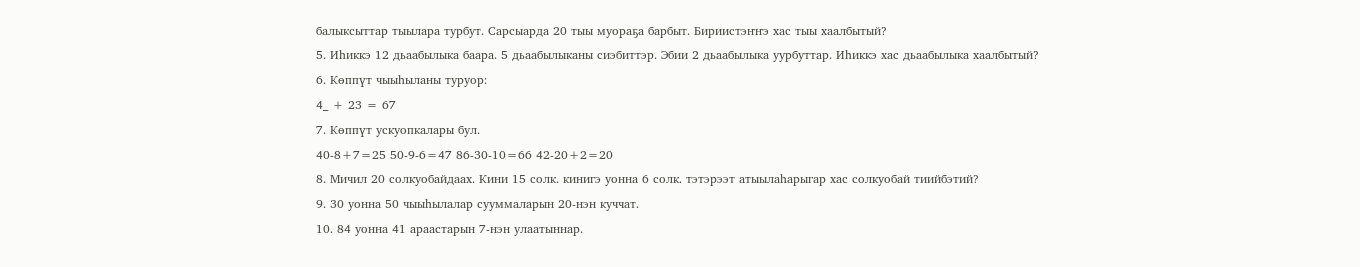балыксыттар тыылара турбут. Сарсыарда 20 тыы муораҕа барбыт. Бириистэҥҥэ хас тыы хаалбытый?
5. Иһиккэ 12 дьаабылыка баара. 5 дьаабылыканы сиэбиттэр. Эбии 2 дьаабылыка уурбуттар. Иһиккэ хас дьаабылыка хаалбытый?
6. Көппүт чыыһыланы туруор:
4_ + 23 = 67
7. Көппүт ускуопкалары бул.
40-8+7=25 50-9-6=47 86-30-10=66 42-20+2=20
8. Мичил 20 солкуобайдаах. Кини 15 солк. кинигэ уонна 6 солк. тэтэрээт атыылаһарыгар хас солкуобай тиийбэтий?
9. 30 уонна 50 чыыһылалар сууммаларын 20-нэн куччат.
10. 84 уонна 41 араастарын 7-нэн улаатыннар.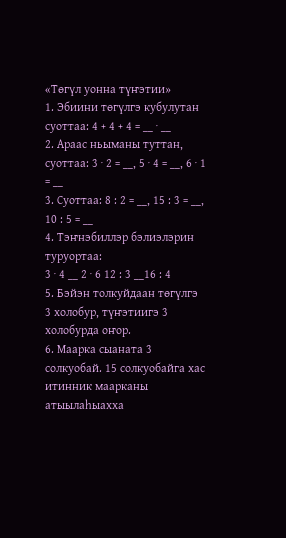«Төгүл уонна түҥэтии»
1. Эбиини төгүлгэ кубулутан суоттаа: 4 + 4 + 4 = __ · __
2. Араас ньыманы туттан, суоттаа: 3 · 2 = __, 5 · 4 = __, 6 · 1 = __
3. Суоттаа: 8 : 2 = __, 15 : 3 = __, 10 : 5 = __
4. Тэҥнэбиллэр бэлиэлэрин туруортаа:
3 · 4 __ 2 · 6 12 : 3 __16 : 4
5. Бэйэн толкуйдаан төгүлгэ 3 холобур, түҥэтиигэ 3 холобурда оҥор.
6. Маарка сыаната 3 солкуобай. 15 солкуобайга хас итинник маарканы атыылаһыахха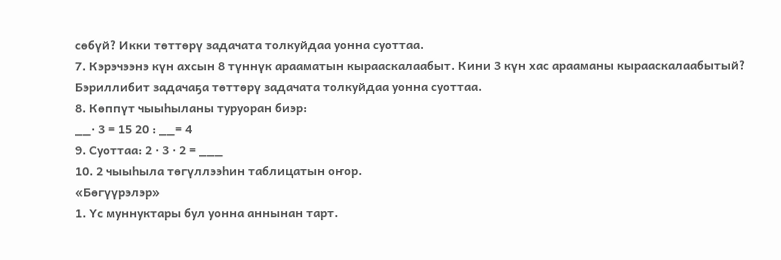сөбүй? Икки төттөрү задачата толкуйдаа уонна суоттаа.
7. Кэрэчээнэ күн ахсын 8 түннүк арааматын кырааскалаабыт. Кини 3 күн хас арааманы кырааскалаабытый? Бэриллибит задачаҕа төттөрү задачата толкуйдаа уонна суоттаа.
8. Көппүт чыыһыланы туруоран биэр:
__· 3 = 15 20 : __= 4
9. Суоттаа: 2 · 3 · 2 = ___
10. 2 чыыһыла төгүллээһин таблицатын оҥор.
«Бөгүүрэлэр»
1. Үс муннуктары бул уонна аннынан тарт.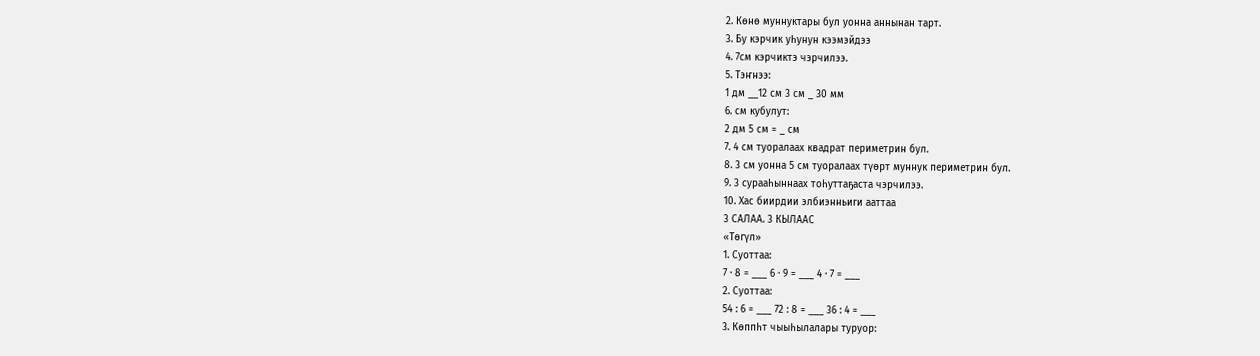2. Көнө муннуктары бул уонна аннынан тарт.
3. Бу кэрчик уһунун кээмэйдээ
4. 7см кэрчиктэ чэрчилээ.
5. Тэҥнээ:
1 дм __12 см 3 см _ 30 мм
6. см кубулут:
2 дм 5 см = _ см
7. 4 см туоралаах квадрат периметрин бул.
8. 3 см уонна 5 см туоралаах түөрт муннук периметрин бул.
9. 3 сурааһыннаах тоһуттаҕаста чэрчилээ.
10. Хас биирдии элбиэнньиги ааттаа
3 САЛАА. 3 КЫЛААС
«Төгүл»
1. Суоттаа:
7 · 8 = ___ 6 · 9 = ___ 4 · 7 = ___
2. Суоттаа:
54 : 6 = ___ 72 : 8 = ___ 36 : 4 = ___
3. Көппһт чыыһылалары туруор: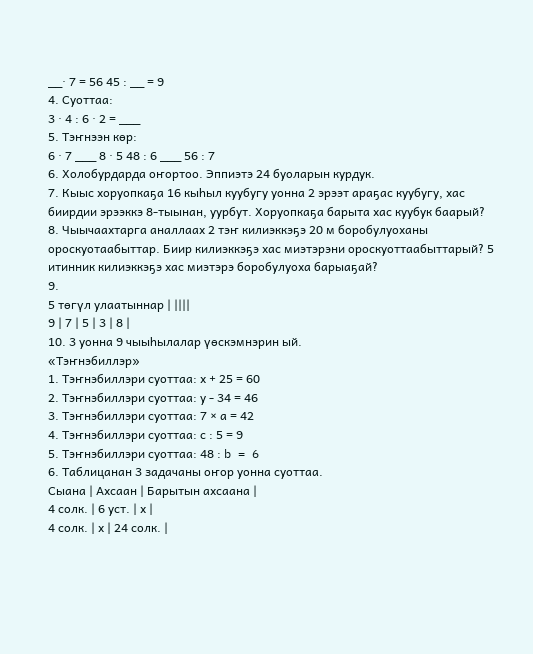__· 7 = 56 45 : __ = 9
4. Суоттаа:
3 · 4 : 6 · 2 = ___
5. Тэҥнээн көр:
6 · 7 ___ 8 · 5 48 : 6 ___ 56 : 7
6. Холобурдарда оҥортоо. Эппиэтэ 24 буоларын курдук.
7. Кыыс хоруопкаҕа 16 кыһыл куубугу уонна 2 эрээт араҕас куубугу, хас биирдии эрээккэ 8-тыынан, уурбут. Хоруопкаҕа барыта хас куубук баарый?
8. Чыычаахтарга аналлаах 2 тэҥ килиэккэҕэ 20 м боробулуоханы ороскуотаабыттар. Биир килиэккэҕэ хас миэтэрэни ороскуоттаабыттарый? 5 итинник килиэккэҕэ хас миэтэрэ боробулуоха барыаҕай?
9.
5 төгүл улаатыннар | ||||
9 | 7 | 5 | 3 | 8 |
10. 3 уонна 9 чыыһылалар үөскэмнэрин ый.
«Тэҥнэбиллэр»
1. Тэҥнэбиллэри суоттаа: х + 25 = 60
2. Тэҥнэбиллэри суоттаа: у - 34 = 46
3. Тэҥнэбиллэри суоттаа: 7 × а = 42
4. Тэҥнэбиллэри суоттаа: с : 5 = 9
5. Тэҥнэбиллэри суоттаа: 48 : b = 6
6. Таблицанан 3 задачаны оҥор уонна суоттаа.
Сыана | Ахсаан | Барытын ахсаана |
4 солк. | 6 уст. | х |
4 солк. | х | 24 солк. |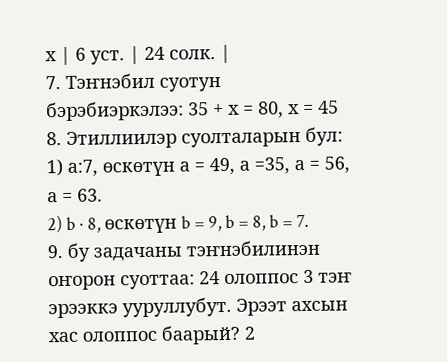х | 6 уст. | 24 солк. |
7. Тэҥнэбил суотун бэрэбиэркэлээ: 35 + х = 80, х = 45
8. Этиллиилэр суолталарын бул:
1) а:7, өскөтүн а = 49, а =35, а = 56, а = 63.
2) b · 8, өскөтүн b = 9, b = 8, b = 7.
9. бу задачаны тэҥнэбилинэн оҥорон суоттаа: 24 олоппос 3 тэҥ эрээккэ ууруллубут. Эрээт ахсын хас олоппос баарый? 2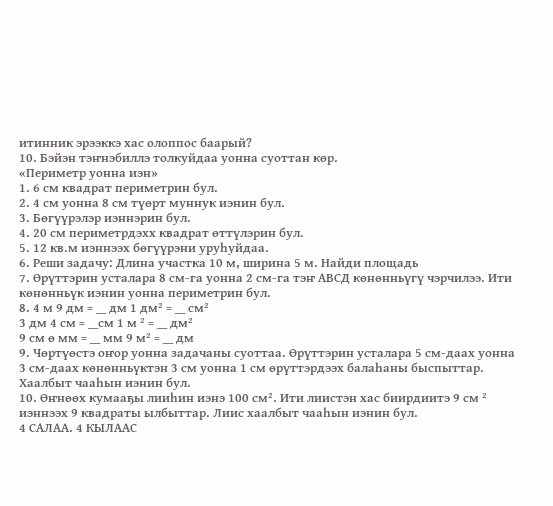итинник эрээккэ хас олоппос баарый?
10. Бэйэн тэҥнэбиллэ толкуйдаа уонна суоттан көр.
«Периметр уонна иэн»
1. 6 см квадрат периметрин бул.
2. 4 см уонна 8 см түөрт муннук иэнин бул.
3. Бөгүүрэлэр иэннэрин бул.
4. 20 см периметрдэхх квадрат өттүлэрин бул.
5. 12 кв.м иэннээх бөгүүрэни уруһуйдаа.
6. Реши задачу: Длина участка 10 м, ширина 5 м. Найди площадь
7. Өрүттэрин усталара 8 см-га уонна 2 см-га тэҥ АВСД көнөнньүгү чэрчилээ. Ити көнөнньүк иэнин уонна периметрин бул.
8. 4 м 9 дм = __ дм 1 дм² = __ см²
3 дм 4 см = __см 1 м ² = __ дм²
9 см ө мм = __ мм 9 м² = __ дм
9. Чөртүөстэ оҥор уонна задачаны суоттаа. Өрүттэрин усталара 5 см-даах уонна 3 см-даах көнөнньүктэн 3 см уонна 1 см өрүттэрдээх балаһаны быспыттар. Хаалбыт чааһын иэнин бул.
10. Өҥнөөх кумааҕы лииһин иэнэ 100 см². Ити лиистэн хас биирдиитэ 9 см ² иэннээх 9 квадраты ылбыттар. Лиис хаалбыт чааһын иэнин бул.
4 САЛАА. 4 КЫЛААС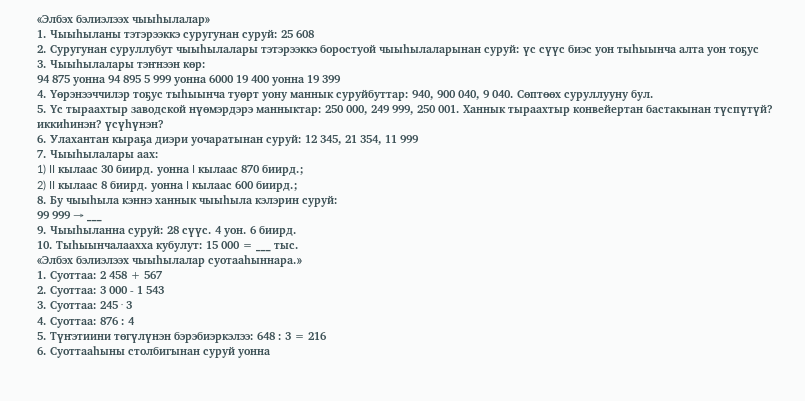«Элбэх бэлиэлээх чыыһылалар»
1. Чыыһыланы тэтэрээккэ суругунан суруй: 25 608
2. Суругунан суруллубут чыыһылалары тэтэрээккэ боростуой чыыһылаларынан суруй: үс сүүс биэс уон тыһыынча алта уон тоҕус
3. Чыыһылалары тэҥнээн көр:
94 875 уонна 94 895 5 999 уонна 6000 19 400 уонна 19 399
4. Үөрэнээччилэр тоҕус тыһыынча туөрт уону маннык суруйбуттар: 940, 900 040, 9 040. Сөптөөх суруллууну бул.
5. Үс тыраахтыр заводской нүөмэрдэрэ манныктар: 250 000, 249 999, 250 001. Ханнык тыраахтыр конвейертан бастакынан түспүтүй? иккиһинэн? үсүһүнэн?
6. Улахантан кыраҕа диэри уочаратынан суруй: 12 345, 21 354, 11 999
7. Чыыһылалары аах:
1) II кылаас 30 биирд. уонна I кылаас 870 биирд.;
2) II кылаас 8 биирд. уонна I кылаас 600 биирд.;
8. Бу чыыһыла кэннэ ханнык чыыһыла кэлэрин суруй:
99 999 → ___
9. Чыыһыланна суруй: 28 сүүс. 4 уон. 6 биирд.
10. Тыһыынчалаахха кубулут: 15 000 = ___ тыс.
«Элбэх бэлиэлээх чыыһылалар суотааһыннара.»
1. Суоттаа: 2 458 + 567
2. Суоттаа: 3 000 - 1 543
3. Суоттаа: 245 · 3
4. Суоттаа: 876 : 4
5. Түҥэтиини төгүлүнэн бэрэбиэркэлээ: 648 : 3 = 216
6. Суоттааһыны столбигынан суруй уонна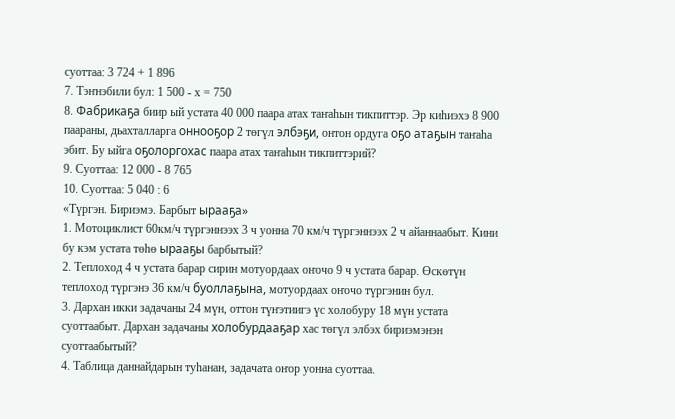суоттаа: 3 724 + 1 896
7. Тэҥнэбили бул: 1 500 - х = 750
8. Фабрикаҕа биир ый устата 40 000 паара атах таҥаһын тикпиттэр. Эр киһиэхэ 8 900 паараны, дьахталларга оннооҕор 2 төгүл элбэҕи, онтон ордуга оҕо атаҕын таҥаһа эбит. Бу ыйга оҕолоргохас паара атах таҥаһын тикпиттэрий?
9. Суоттаа: 12 000 - 8 765
10. Суоттаа: 5 040 : 6
«Түргэн. Бириэмэ. Барбыт ырааҕа»
1. Мотоциклист 60км/ч түргэннээх 3 ч уонна 70 км/ч түргэннээх 2 ч айаннаабыт. Кини бу кэм устата төһө ырааҕы барбытый?
2. Теплоход 4 ч устата барар сирин мотуордаах оҥочо 9 ч устата барар. Өскөтүн теплоход түргэнэ 36 км/ч буоллаҕына, мотуордаах оҥочо түргэнин бул.
3. Дархан икки задачаны 24 мүн, оттон түҥэтиигэ үс холобуру 18 мүн устата суоттаабыт. Дархан задачаны холобурдааҕар хас төгүл элбэх бириэмэнэн суоттаабытый?
4. Таблица даннайдарын туһанан, задачата оҥор уонна суоттаа.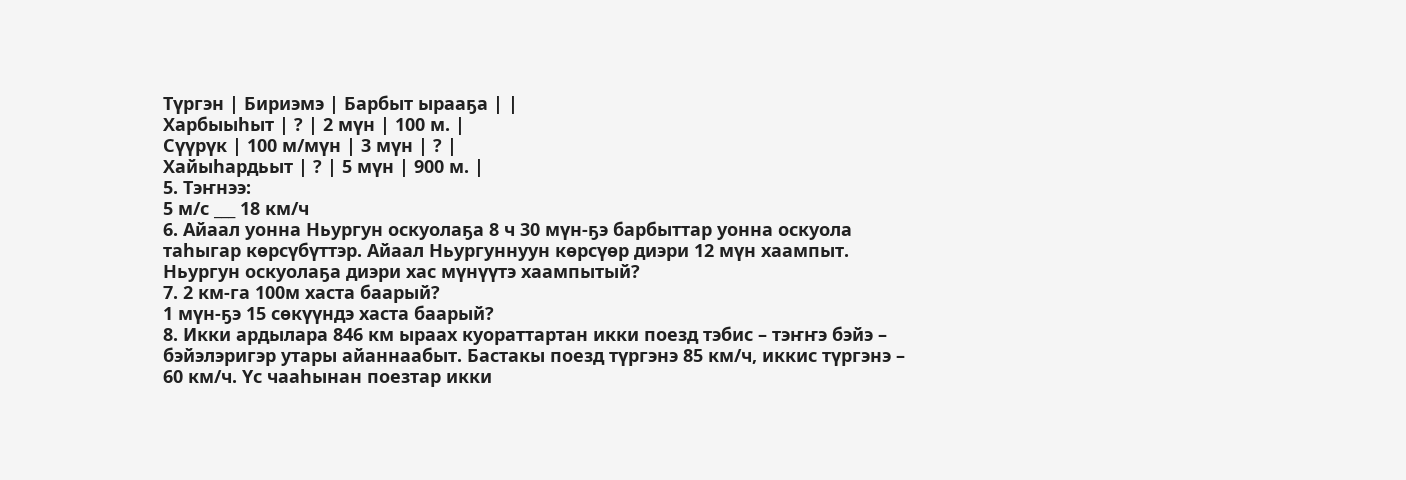Түргэн | Бириэмэ | Барбыт ырааҕа | |
Харбыыһыт | ? | 2 мүн | 100 м. |
Сүүрүк | 100 м/мүн | 3 мүн | ? |
Хайыһардьыт | ? | 5 мүн | 900 м. |
5. Тэҥнээ:
5 м/с ___ 18 км/ч
6. Айаал уонна Ньургун оскуолаҕа 8 ч 30 мүн-ҕэ барбыттар уонна оскуола таһыгар көрсүбүттэр. Айаал Ньургуннуун көрсүөр диэри 12 мүн хаампыт. Ньургун оскуолаҕа диэри хас мүнүүтэ хаампытый?
7. 2 км-га 100м хаста баарый?
1 мүн-ҕэ 15 сөкүүндэ хаста баарый?
8. Икки ардылара 846 км ыраах куораттартан икки поезд тэбис – тэҥҥэ бэйэ – бэйэлэригэр утары айаннаабыт. Бастакы поезд түргэнэ 85 км/ч, иккис түргэнэ – 60 км/ч. Үс чааһынан поезтар икки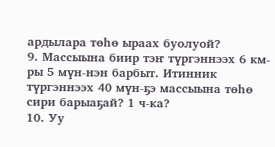ардылара төһө ыраах буолуой?
9. Массыына биир тэҥ түргэннээх 6 км-ры 5 мүн-нэн барбыт. Итинник түргэннээх 40 мүн-ҕэ массыына төһө сири барыаҕай? 1 ч-ка?
10. Уу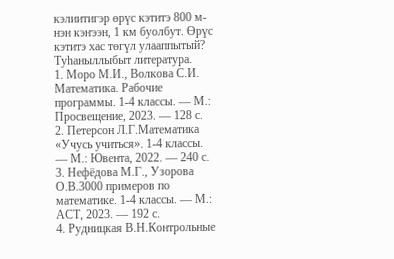кэлиитигэр өрүс кэтитэ 800 м-нэн кэҥээн, 1 км буолбут. Өрүс кэтитэ хас төгүл улааппытый?
Туһаныллыбыт литература.
1. Моро М.И., Волкова С.И. Математика. Рабочие программы. 1-4 классы. — М.: Просвещение, 2023. — 128 с.
2. Петерсон Л.Г.Математика «Учусь учиться». 1-4 классы. — М.: Ювента, 2022. — 240 с.
3. Нефёдова М.Г., Узорова О.В.3000 примеров по математике. 1-4 классы. — М.: АСТ, 2023. — 192 с.
4. Рудницкая В.Н.Контрольные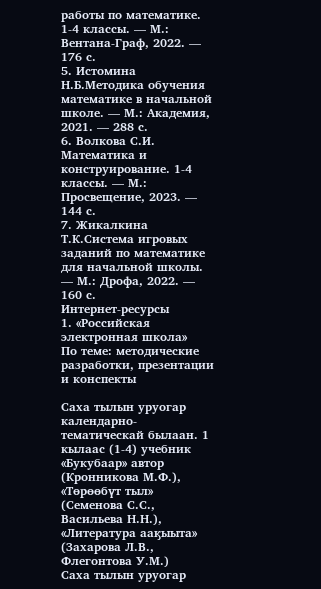работы по математике. 1-4 классы. — М.: Вентана-Граф, 2022. — 176 с.
5. Истомина Н.Б.Методика обучения математике в начальной школе. — М.: Академия, 2021. — 288 с.
6. Волкова С.И. Математика и конструирование. 1-4 классы. — М.: Просвещение, 2023. — 144 с.
7. Жикалкина Т.К.Система игровых заданий по математике для начальной школы. — М.: Дрофа, 2022. — 160 с.
Интернет-ресурсы
1. «Российская электронная школа»
По теме: методические разработки, презентации и конспекты

Саха тылын уруогар календарно-тематическай былаан. 1 кылаас (1-4) учебник «Букубаар» автор (Кронникова М.Ф.), «Төрөөбүт тыл» (Семенова С.С., Васильева Н.Н.), «Литература ааӄыыта» (Захарова Л.В., Флегонтова У.М.)
Саха тылын уруогар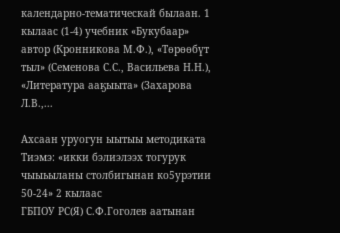календарно-тематическай былаан. 1 кылаас (1-4) учебник «Букубаар» автор (Кронникова М.Ф.), «Төрөөбүт тыл» (Семенова С.С., Васильева Н.Н.), «Литература ааӄыыта» (Захарова Л.В.,...

Ахсаан уруогун ыытыы методиката Тиэмэ: «икки бэлиэлээх тогурук чыыьыланы столбигынан ко5урэтии 50-24» 2 кылаас
ГБПОУ РС(Я) С.Ф.Гоголев аатынан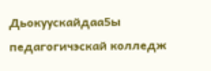Дьокуускайдаа5ы педагогичэскай колледж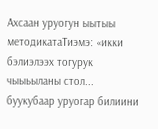Ахсаан уруогун ыытыы методикатаТиэмэ: «икки бэлиэлээх тогурук чыыьыланы стол...
буукубаар уруогар билиини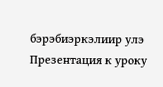бэрэбиэркэлиир улэ
Презентация к уроку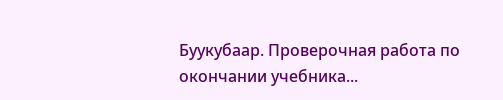Буукубаар. Проверочная работа по окончании учебника...